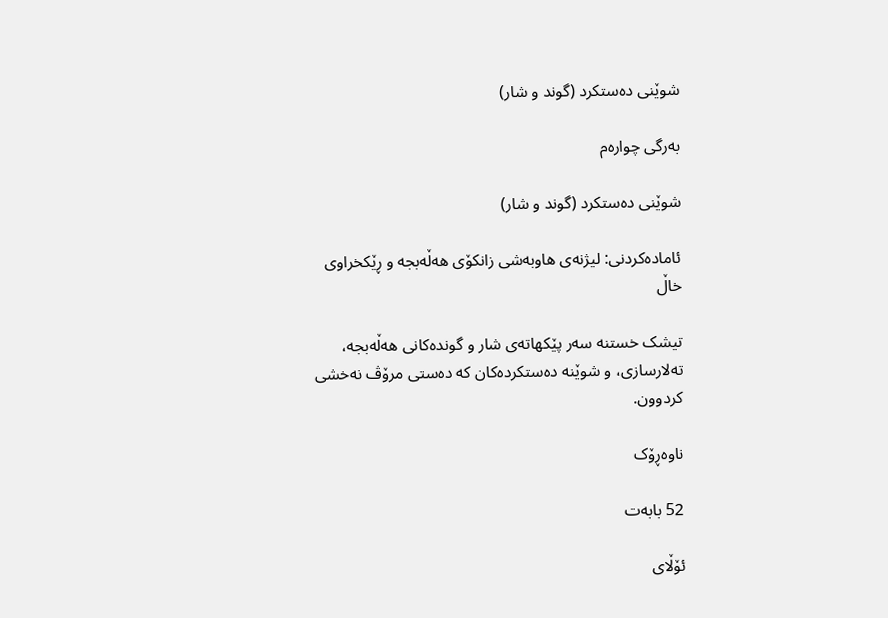شوێنی دەستکرد (گوند و شار)

بەرگی چوارەم

شوێنی دەستکرد (گوند و شار)

ئامادەکردنی: لیژنه‌ی هاوبه‌شی زانكۆی هه‌ڵه‌بجه‌ و ڕێكخراوی خاڵ

تیشک خستنە سەر پێکهاتەی شار و گوندەکانی هەڵەبجە، تەلارسازی، و شوێنە دەستکردەکان کە دەستی مرۆڤ نەخشی کردوون.

ناوەڕۆک

52 بابەت

ئۆڵای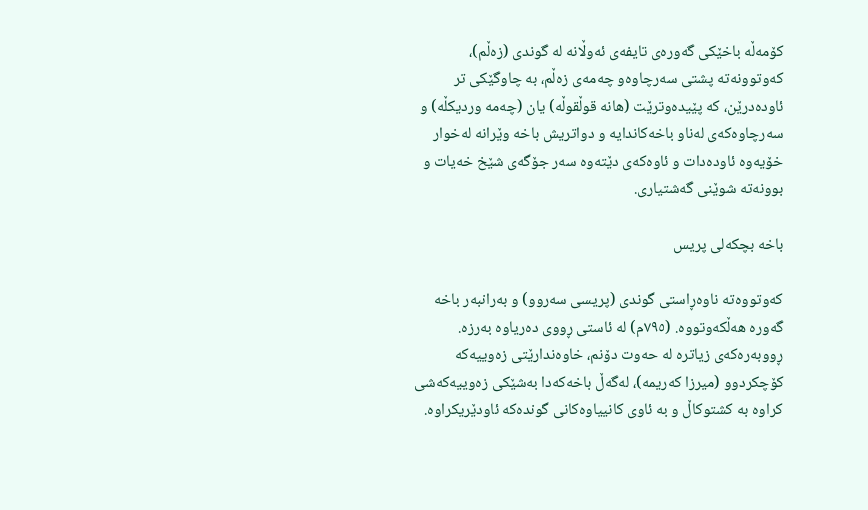کۆمەڵە باخێکی گەورەی تایفەی ئەوڵانە لە گوندی (زەڵم)، کەوتوونەتە پشتی سەرچاوەو چەمەی زەڵم، بە چاوگێکی تر ئاودەدرێن، کە پێیدەوترێت (هانە قوڵقوڵە) یان (چەمە وردیکڵە) و سەرچاوەکەی لەناو باخەکاندایە و دواتریش باخە وێرانە لەخوار خۆیەوە ئاودەدات و ئاوەکەی دێتەوە سەر جۆگەی شێخ خەیات و بوونەتە شوێنی گەشتیاری.

باخە بچکەلی پریس

کەوتووەتە ناوەڕاستی گوندی (پریسی سەروو) و بەرانبەر باخە گەورە هەڵکەوتووە. (٧٩٥م) لە ئاستی ڕووی دەریاوە بەرزە. ڕووبەرەکەی زیاترە لە حەوت دۆنم، خاوەندارێتی زەوییەکە کۆچکردوو (میرزا کەریمە)، لەگەڵ باخەکەدا بەشێکی زەوییەکەشی کراوە بە کشتوکاڵ و بە ئاوی کانییاوەکانی گوندەکە ئاودێریکراوە.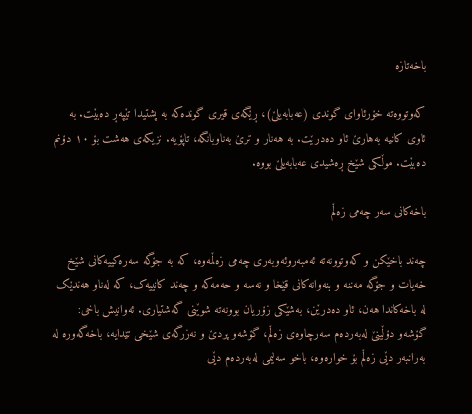باخەتازە

کەوتووەتە خۆرئاوای گوندی (عەبابەیلێ)، ڕێگەی قیری گوندەکە بە پشتیدا تێپەڕ دەبێت. بە ئاوی کانیە بەهارێ ئاو دەدرێت. بە هەنار و ترێ بەناوبانگە، تاپۆیە. نزیکەی هەشت بۆ ١٠ دۆنم دەبێت. موڵکی شێخ ڕەشیدی عەبابەیلێ بووە.

باخەکانی سەر چەمی زەڵم

چەند باخێکن و کەوتوونەتە ئەمبەروئەوبەری چەمی زەڵمەوە، کە بە جۆگە سەرەکییەکانی شێخ خەیات و جۆگە مەننە و بنەوانەکانی قێخا و نەسە و حەمەکە و چەند کانییەک، کە لەناو هەندێک لە باخەکاندا هەن، ئاو دەدرێن، بەشێکی زۆریان بوونەتە شوێنی گەشتیاری. ئەوانیش باخی: گۆشەو دۆڵینێ لەبەردەم سەرچاوەی زەڵم، گۆشەو پردێ و نەزرگەی شێخی تێدایە، باخەگەورە لە بەرانبەر دێی زەڵم بۆ خوارەوە، باخو سەلیمی لەبەردەم دێی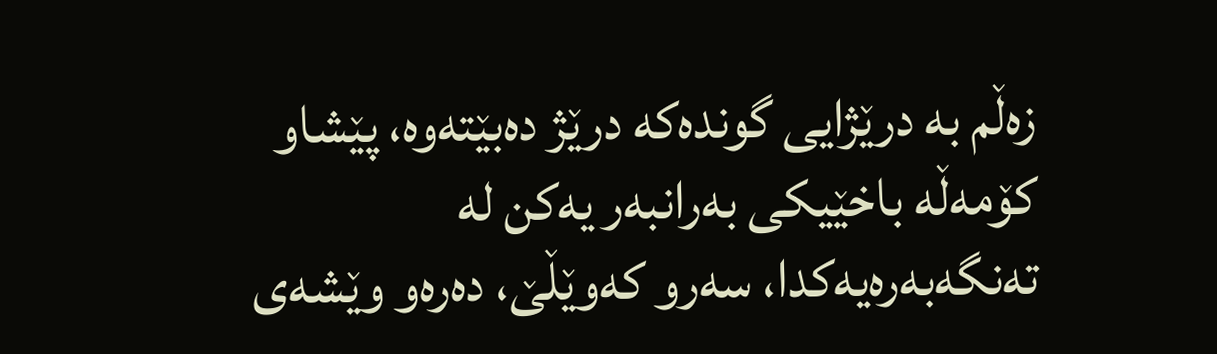زەڵم بە درێژایی گوندەکە درێژ دەبێتەوە، پێشاو کۆمەڵە باخێیکی بەرانبەر یەکن لە تەنگەبەرەیەکدا، سەرو کەوێڵێ، دەرەو وێشەی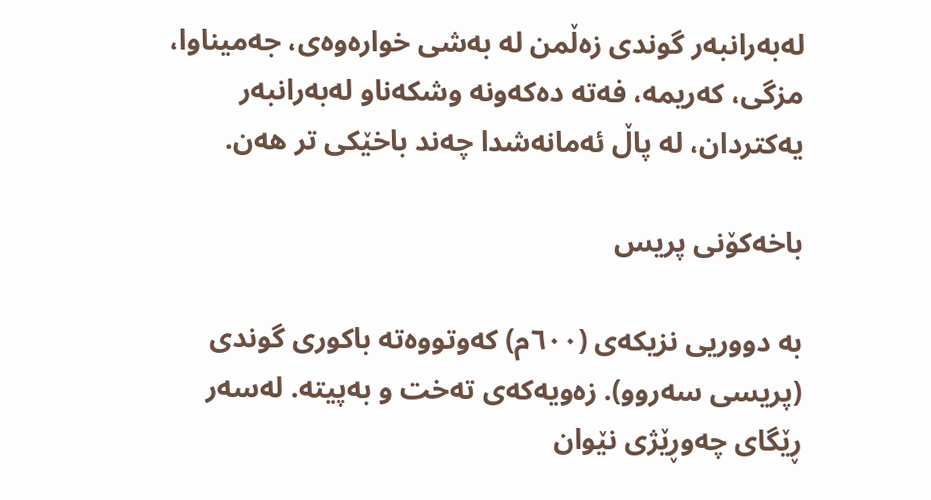لەبەرانبەر گوندی زەڵمن لە بەشی خوارەوەی، جەمیناوا، مزگی، کەریمە، فەتە دەکەونە وشکەناو لەبەرانبەر یەکتردان، لە پاڵ ئەمانەشدا چەند باخێکی تر هەن.

باخەکۆنى پريس

بە دووریی نزیکەی (٦٠٠م) کەوتووەتە باکوری گوندی (پریسی سەروو). زەویەکەی تەخت و بەپیتە. لەسەر ڕێگای چەوڕێژی نێوان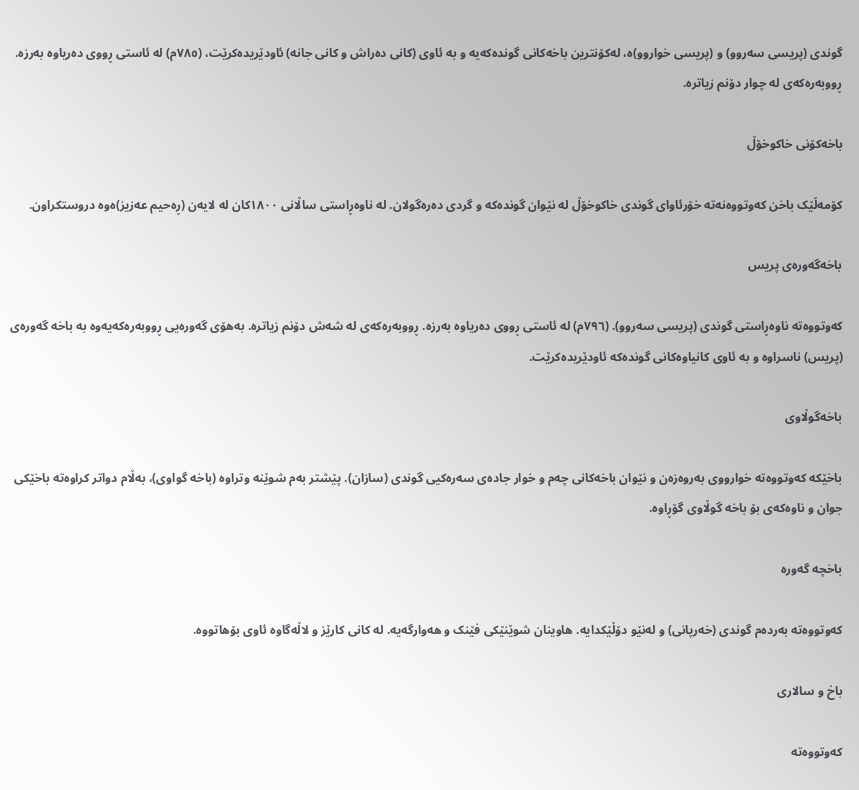گوندی (پریسی سەروو) و (پریسی خواروو)ە، لەکۆنترین باخەکانی گوندەکەیە و بە ئاوی (کانی دەراش و کانی جانە) ئاودێریدەکرێت، (٧٨٥م) لە ئاستی ڕووی دەریاوە بەرزە. ڕووبەرەکەی لە چوار دۆنم زیاترە.

باخەکۆنی خاکوخۆڵ

کۆمەڵێک باخن کەوتووەنەتە خۆرئاوای گوندی خاکوخۆڵ لە نێوان گوندەکە و گردی دەرەگولان. لە ناوەڕاستی ساڵانی ١٨٠٠کان لە لایەن (ڕەحیم عەزیز)ەوە دروستکراون.

باخەگەورەی پریس

کەوتووەتە ناوەڕاستی گوندی (پریسی سەروو). (٧٩٦م) لە ئاستی ڕووی دەریاوە بەرزە. ڕووبەرەکەی لە شەش دۆنم زیاترە. بەهۆی گەورەیی ڕووبەرەکەیەوە بە باخە گەورەی (پریس) ناسراوە و بە ئاوی کانیاوەکانی گوندەکە ئاودێریدەکرێت.

باخەگوڵاوی

باخێکە کەوتووەتە خوارووی بەروەزەن و نێوان باخەکانی چەم و خوار جادەی سەرەکیی گوندی (سازان). پێشتر بەم شوێنە وتراوە (باخە گواوی)، بەڵام دواتر کراوەتە باخێکی جوان و ناوەکەی بۆ باخە گوڵاوی گۆڕاوە.

باخچە گەورە

کەوتووەتە بەردەم گوندی (خەرپانی) و لەنێو دۆڵێکدایە. هاوینان شوێنێکی فێنک و هەوارگەیە. لە کانی کارێز و لاڵەگاوە ئاوی بۆهاتووە.

باخ و سالاری

کەوتووەتە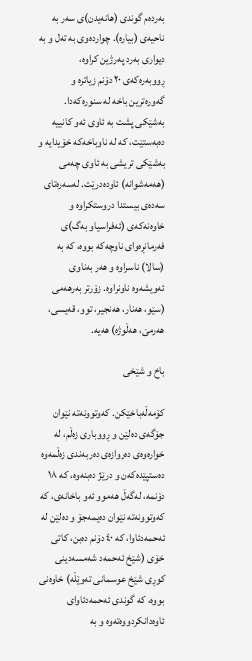بەردەم گوندی (هانەیدن)ی سەر بە ناحیەی (بیارە). چواردەوی بە تەل و بە دیواری بەرد پەرژین کراوە، ڕووبەرەکەی ٢٠ دۆنم زیاترە و گەورەترین باخە لە سنورەکەدا. بەشێکی پشت بە ئاوی ئەو کانییە دەبەستێت، کە لە ناوباخەکە خۆیدایە و بەشێکی تریشی بە ئاوی چەمی (هەمەشوانە) ئاودەدرێت. لەسەرەتای سەدەی بیستدا دروستکراوە و خاوەنەکەی (ئەفراسیاو بەگ)ی فەرمانڕەوای ناوچەکە بووە، کە بە (سالا) ناسراوە و هەر بەناوی ئەویشەوە ناونراوە. زۆرتر بەرهەمی (سێو، هەنار، هەنجیر، توو، قەیسی، هەرمێ، هەڵوژە) هەیە.

باخ و شێخی

کۆمەڵەباخێکن. کەوتوونەتە نێوان جۆگەی دەلێن و ڕووباری زەڵم، لە خوارەوەی دەروازەی دەربەندی زەڵمەوە دەستپێدەکەن و درێژ دەبنەوە، کە ١٨ دۆنمە، لەگەڵ هەموو ئەو باخانەی، کە کەوتوونەتە نێوان دەیمەجۆ و دەلێن لە ئەحمەدئاوا، کە ٤٠ دۆنم دەبن، کاتی خۆی (شێخ ئەحمەد شەمسەدینی کوڕی شێخ عوسمانی تەوێڵە) خاوەنی بووە، کە گوندی ئەحمەدئاوای ئاوەدانکردووەتەوە و بە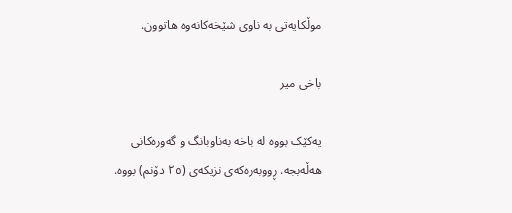موڵکایەتی بە ناوی شێخەکانەوە هاتوون.

باخى مير

یەکێک بووە لە باخە بەناوبانگ و گەورەکانى هەڵەبجە. ڕووبەرەکەی نزیکەی (٢٥ دۆنم) بووە.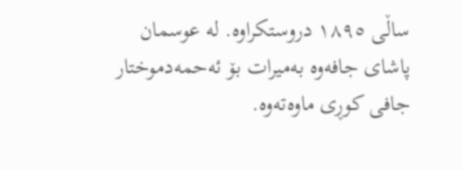ساڵی ١٨٩٥ دروستکراوە. لە عوسمان پاشاى جافەوە بەميرات بۆ ئەحمەدموختار جافى کوڕى ماوەتەوە.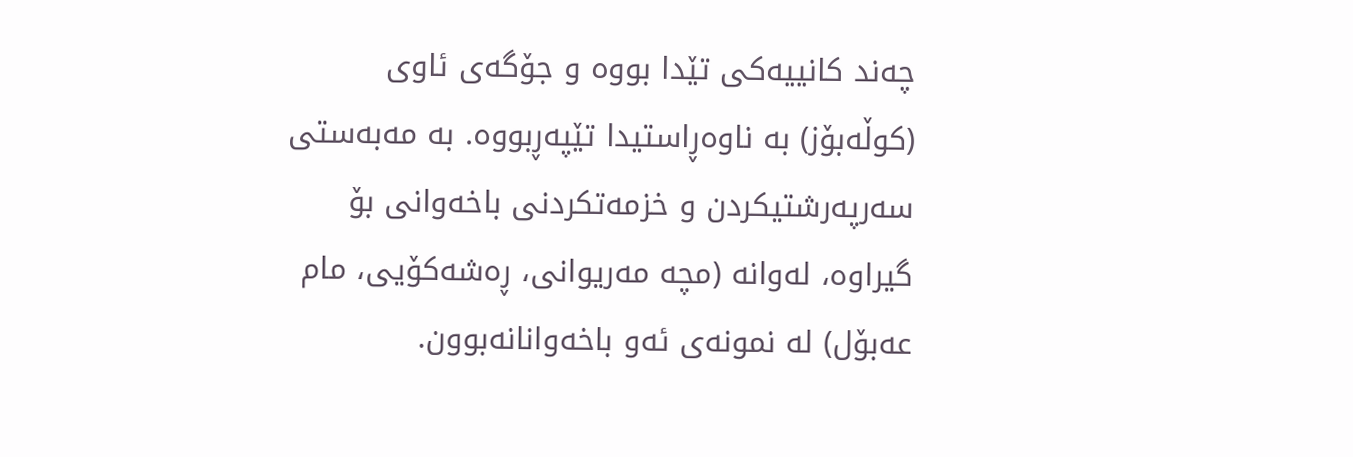چەند کانییەکی تێدا بووە و جۆگەی ئاوی (کوڵەبۆز) بە ناوەڕاستیدا تێپەڕبووە. بە مەبەستی سەرپەرشتیکردن و خزمەتکردنی باخەوانى بۆ گيراوە، لەوانە (مچە مەريوانى، ڕەشەکۆیی، مام عەبۆل) له نمونەی ئەو باخەوانانەبوون.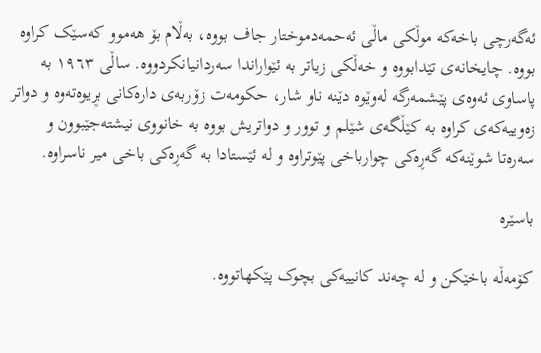ئەگەرچى باخەکە موڵکى ماڵى ئەحمەدموختار جاف بووه، بەڵام بۆ هەموو کەسێک کراوە بووە. چايخانەى تێدابووه و خەڵکى زياتر بە ئێواراندا سەردانيانکردووە. ساڵی ١٩٦٣ بە پاساوی ئەوەی پێشمەرگە لەوێوە دێنە ناو شار، حکومەت زۆربەی دارەکانی بڕیوەتەوە و دواتر زەوییەکەی کراوە بە کێڵگەی شێلم و توور و دواتریش بووە بە خانووی نیشتەجێبوون و سەرەتا شوێنەکە گەڕە‌کی چوارباخی پێوتراوە و لە ئێستادا بە گەڕەکی باخی میر ناسراوە.

باسێرە

کۆمەڵە باخێکن و لە چەند کانییەکی بچوک پێکهاتووە.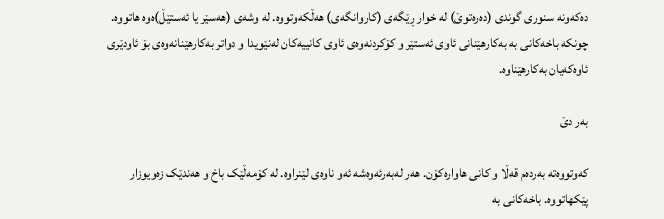دەکەونە سنوری گوندی (دەرەتوێ) لە خوار ڕێگەی (کاروانگەی) هەڵکەوتووە. لە وشەی (هەسێر یا ئەستێڵ)ەوە هاتووە. چونکە باخەکانی بە بەکارهێنانی ئاوی ئەستێر و کۆکردنەوەی ئاوی کانییەکان لەنێویدا و دواتر بەکارهێنانەوەی بۆ ئاودێری ئاوەکەیان بەکارهێناوە.

بەر دێ

کەوتووەتە بەردەم قەڵا و کانی هاوارەکۆن. هەر لەبەرئەوەشە ئەو ناوەی لێنراوە. لە کۆمەڵێک باخ و هەندێک زەویوزار پێکهاتووە. باخەکانی بە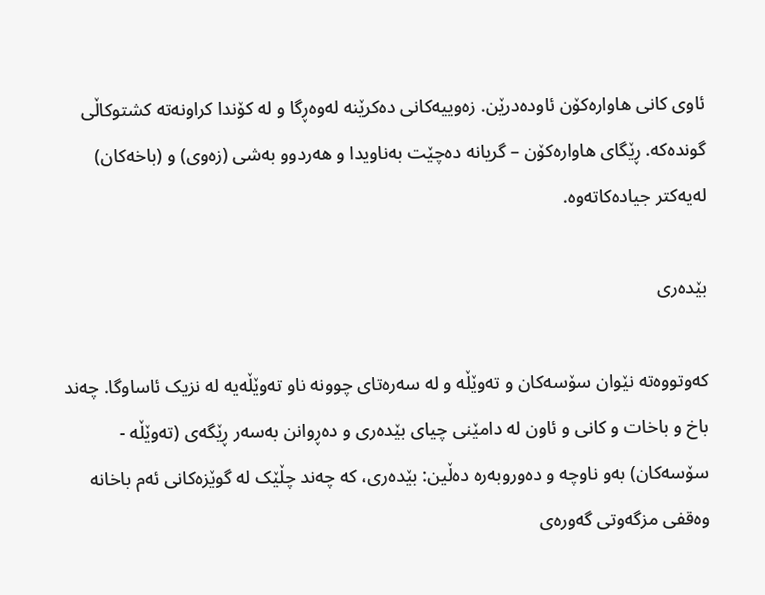ئاوی کانی هاوارەکۆن ئاودەدرێن. زەوییەکانی دەکرێنە لەوەڕگا و لە کۆندا کراونەتە کشتوکاڵی گوندەکە. ڕێگای هاوارەکۆن – گریانە دەچێت بەناویدا و هەردوو بەشی (زەوی) و (باخەکان) لەیەکتر جیادەکاتەوە.

بێدەری

کەوتووەتە نێوان سۆسەکان و تەوێڵە و لە سەرەتای چوونە ناو تەوێڵەیە لە نزیک ئاساوگا. چەند باخ و باخات و کانی و ئاون لە دامێنی چیای بێدەری و دەڕوانن بەسەر ڕێگەی (تەوێڵە - سۆسەکان) بەو ناوچە و دەوروبەرە دەڵین: بێدەری، کە چەند چڵێک لە گوێزەکانی ئەم باخانە وەقفی مزگەوتی گەورەی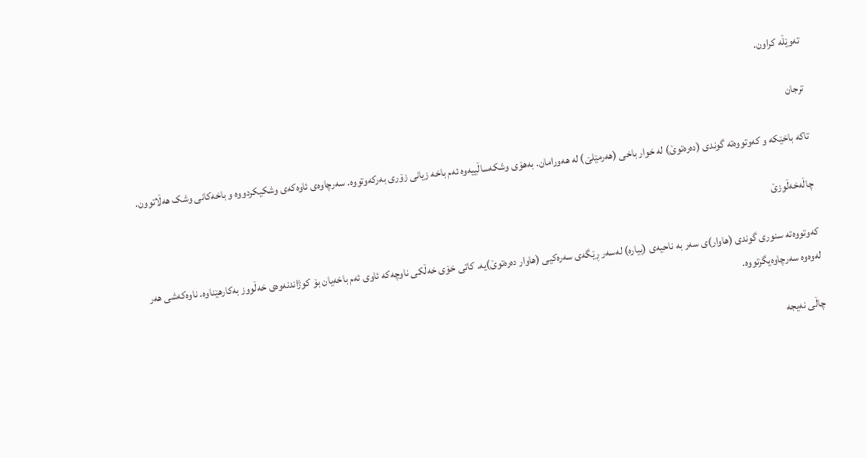تەوێڵە کراون.

ترجان

تاکە باخێکە و کەوتووەتە گوندی (دەرەتوێ) لە خوار باخی (هەرمێلێ) لە هەورامان‌. بەهۆی وشکەساڵییەوە ئەم باخە زیانی زۆری بەرکەوتووە. سەرچاوەی ئاوەکەی وشکیکردووە و باخەکانی وشک هەڵاتوون.

چاڵەخەڵوزێ

کەوتووەتە سنوری گوندی (هاوار)ی سەر بە ناحیەی (بیارە) لەسەر ڕێگەی سەرەکیی (هاوار دەرەتوێ)یە. کاتی خۆی خەڵکی ناوچەکە ئاوی ئەم باخەیان بۆ کوژاندنەوەی خەڵووز بەکارهێناوە. ناوەکەشی هەر لەوەوە سەرچاوەیگرتووە.

چاڵی نەیجە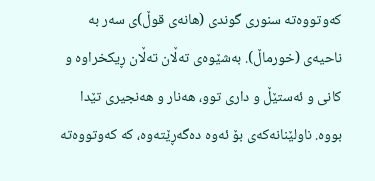کەوتووەتە سنوری گوندی (هانەی قوڵ)ی سەر بە ناحیەی (خورماڵ). بەشێوەی تەڵان تەڵان ڕیکخراوە و کانی و ئەستێڵ و داری توو، هەنار و هەنجیری تێدا بوو‌ە. ناولێنانەکەی بۆ ئەوە دەگەڕێتەوە، کە کەوتووەتە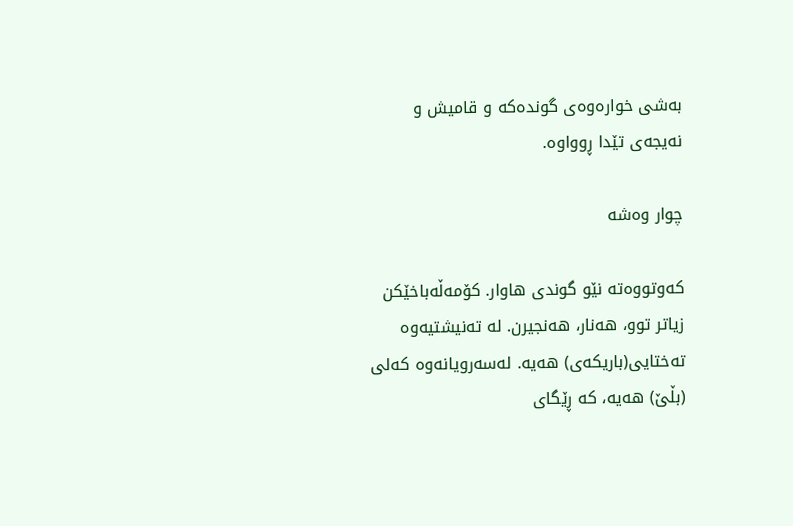بەشی خوارەوەی گوندەکە و قامیش و نەیجەی تێدا ڕوواوە.

چوار وەشە

کەوتووەتە نێو گوندی هاوار. کۆمەڵەباخێکن زیاتر توو، هەنار، هەنجیرن. لە تەنیشتیەوە تەختایی(باریکەی) هەیە. لەسەرویانەوە کەلی (بڵێ) هەیە، کە ڕێگای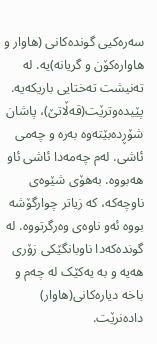سەرەکیی گوندەکانی (هاوار و هاوارەکۆن و گریانە)یە. لە تەنیشت تەختایی باریکەیە. پێیدەوترێت(قەڵاتێ)، پاشان شۆڕدەبێتەوە بەرە و چەمی ئاشی. لەم چەمەدا ئاشی ئاو هەبووە. بەهۆی شێوەی ناوچەکە، کە زیاتر چوارگۆشە بووە ئەو ناوەی وەرگرتووە. لە گوندەکەدا ناوبانگێکی زۆری هەیە و بە یەکێک لە چەم و باخە دیارەکانی(هاوار) دادەنرێت.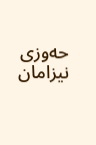حەوزی نیزامان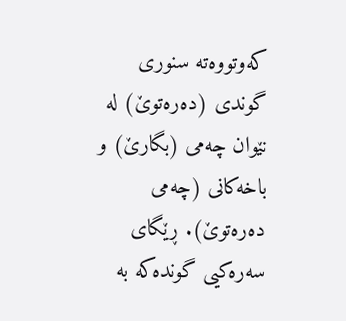کەوتووەتە سنوری گوندی (دەرەتوێ) لە نێوان چەمی (بگارێ) و باخەکانی (چەمی دەرەتوێ). ڕێگای سەرەکیی گوندەکە بە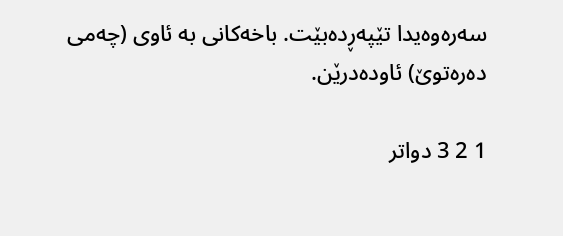سەرەوەیدا تێپەڕدەبێت. باخەکانی بە ئاوی (چەمی دەرەتوێ) ئاودەدرێن.

1 2 3 دواتر